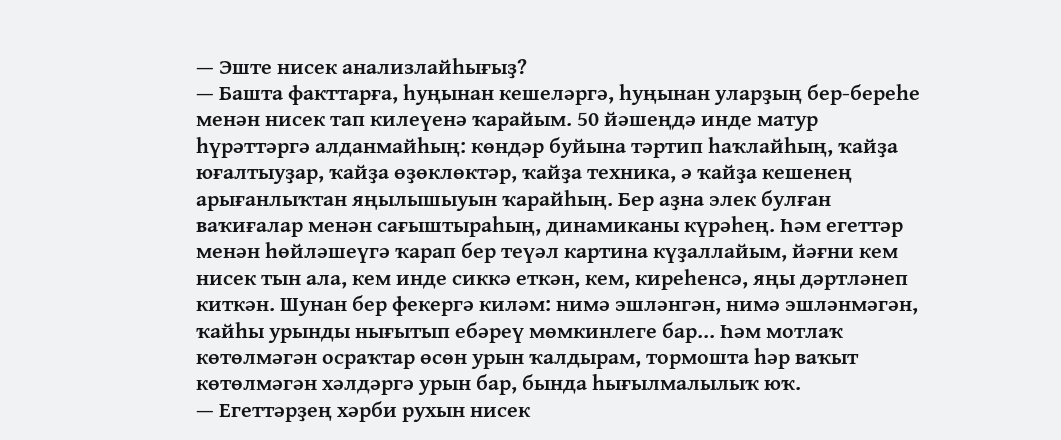— Эште нисек анализлайһығыҙ?
— Башта факттарға, һуңынан кешеләргә, һуңынан уларҙың бер-береһе менән нисек тап килеүенә ҡарайым. 50 йәшеңдә инде матур һүрәттәргә алданмайһың: көндәр буйына тәртип һаҡлайһың, ҡайҙа юғалтыуҙар, ҡайҙа өҙөклөктәр, ҡайҙа техника, ә ҡайҙа кешенең арығанлыҡтан яңылышыуын ҡарайһың. Бер аҙна элек булған ваҡиғалар менән сағыштыраһың, динамиканы күрәһең. Һәм егеттәр менән һөйләшеүгә ҡарап бер теүәл картина күҙаллайым, йәғни кем нисек тын ала, кем инде сиккә еткән, кем, киреһенсә, яңы дәртләнеп киткән. Шунан бер фекергә киләм: нимә эшләнгән, нимә эшләнмәгән, ҡайһы урынды нығытып ебәреү мөмкинлеге бар... Һәм мотлаҡ көтөлмәгән осраҡтар өсөн урын ҡалдырам, тормошта һәр ваҡыт көтөлмәгән хәлдәргә урын бар, бында һығылмалылыҡ юҡ.
— Егеттәрҙең хәрби рухын нисек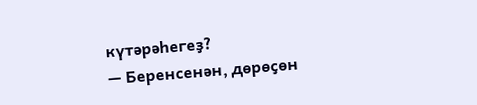күтәрәһегеҙ?
— Беренсенән, дөрөҫөн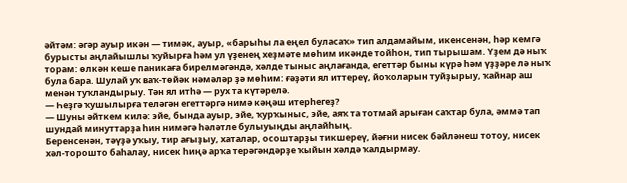әйтәм: әгәр ауыр икән — тимәк, ауыр, «барыһы ла еңел буласаҡ» тип алдамайым, икенсенән, һәр кемгә бурысты аңлайышлы ҡуйырға һәм ул үҙенең хеҙмәте мөһим икәнде тойһон, тип тырышам. Үҙем дә ныҡ торам: өлкән кеше паникаға бирелмәгәндә, хәлде тыныс аңлағанда, егеттәр быны күрә һәм үҙҙәре лә ныҡ була бара. Шулай уҡ ваҡ-төйәк нәмәләр ҙә мөһим: ғәҙәти ял иттереү, йоҡоларын туйҙырыу, ҡайнар аш менән туҡландырыу. Тән ял итһә — рух та күтәрелә.
— Һеҙгә ҡушылырға теләгән егеттәргә нимә кәңәш итерһегеҙ?
— Шуны әйткем килә: эйе, бында ауыр, эйе, ҡурҡыныс, эйе, аяҡ та тотмай арыған саҡтар була, әммә тап шундай минуттарҙа һин нимәгә һәләтле булыуыңды аңлайһың.
Беренсенән, тәүҙә уҡыу, тир ағыҙыу, хаталар, осоштарҙы тикшереү, йәғни нисек бәйләнеш тотоу, нисек хәл-торошто баһалау, нисек һиңә арҡа терәгәндәрҙе ҡыйын хәлдә ҡалдырмау.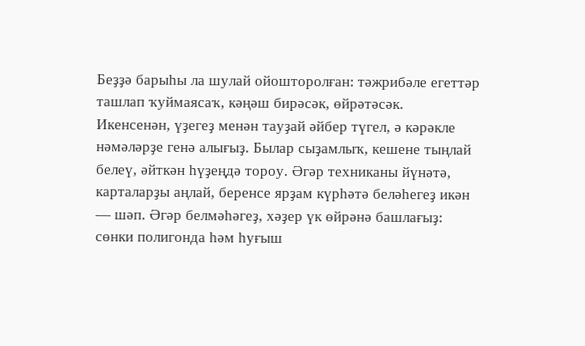Беҙҙә барыһы ла шулай ойошторолған: тәжрибәле егеттәр ташлап ҡуймаясаҡ, кәңәш бирәсәк, өйрәтәсәк.
Икенсенән, үҙегеҙ менән тауҙай әйбер түгел, ә кәрәкле нәмәләрҙе генә алығыҙ. Былар сыҙамлыҡ, кешене тыңлай белеү, әйткән һүҙеңдә тороу. Әгәр техниканы йүнәтә, карталарҙы аңлай, беренсе ярҙам күрһәтә беләһегеҙ икән — шәп. Әгәр белмәһәгеҙ, хәҙер үк өйрәнә башлағыҙ: сөнки полигонда һәм һуғыш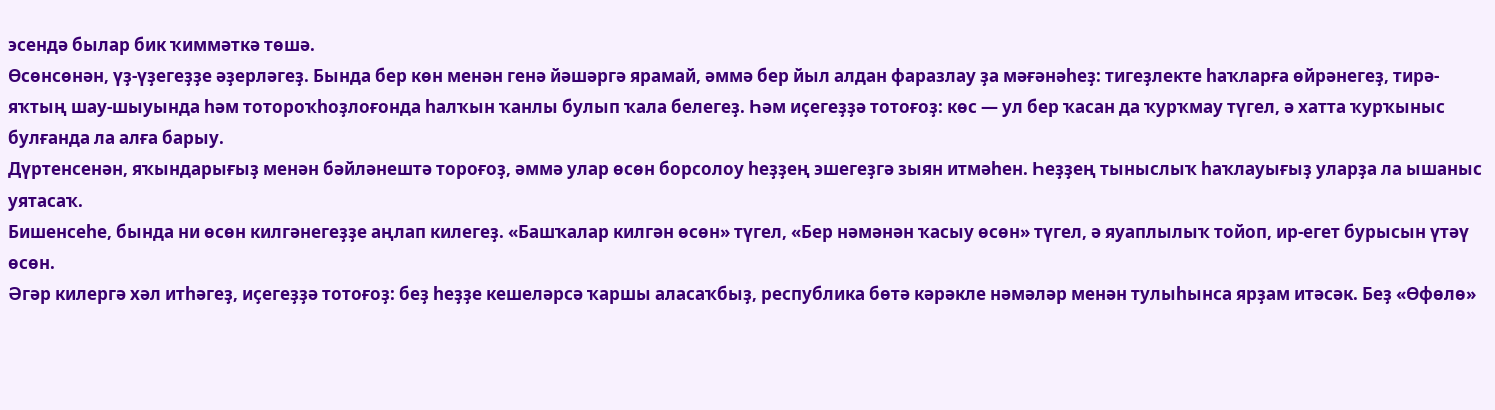эсендә былар бик ҡиммәткә төшә.
Өсөнсөнән, үҙ-үҙегеҙҙе әҙерләгеҙ. Бында бер көн менән генә йәшәргә ярамай, әммә бер йыл алдан фаразлау ҙа мәғәнәһеҙ: тигеҙлекте һаҡларға өйрәнегеҙ, тирә-яҡтың шау-шыуында һәм тотороҡһоҙлоғонда һалҡын ҡанлы булып ҡала белегеҙ. Һәм иҫегеҙҙә тотоғоҙ: көс — ул бер ҡасан да ҡурҡмау түгел, ә хатта ҡурҡыныс булғанда ла алға барыу.
Дүртенсенән, яҡындарығыҙ менән бәйләнештә тороғоҙ, әммә улар өсөн борсолоу һеҙҙең эшегеҙгә зыян итмәһен. Һеҙҙең тыныслыҡ һаҡлауығыҙ уларҙа ла ышаныс уятасаҡ.
Бишенсеһе, бында ни өсөн килгәнегеҙҙе аңлап килегеҙ. «Башҡалар килгән өсөн» түгел, «Бер нәмәнән ҡасыу өсөн» түгел, ә яуаплылыҡ тойоп, ир-егет бурысын үтәү өсөн.
Әгәр килергә хәл итһәгеҙ, иҫегеҙҙә тотоғоҙ: беҙ һеҙҙе кешеләрсә ҡаршы аласаҡбыҙ, республика бөтә кәрәкле нәмәләр менән тулыһынса ярҙам итәсәк. Беҙ «Өфөлө»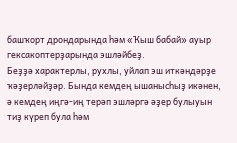башҡорт дрондарында һәм «Ҡыш бабай» ауыр гексакоптерҙарында эшләйбеҙ.
Беҙҙә характерлы, рухлы, уйлап эш иткәндәрҙе ҡәҙерләйҙәр. Бында кемдең ышанысһыҙ икәнен, ә кемдең иңгә-иң терәп эшләргә әҙер булыуын тиҙ күреп була һәм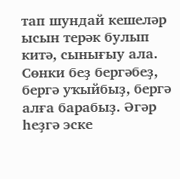тап шундай кешеләр ысын терәк булып китә, сынығыу ала. Сөнки беҙ бергәбеҙ, бергә уҡыйбыҙ, бергә алға барабыҙ. Әгәр һеҙгә эске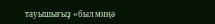тауышығыҙ «был миңә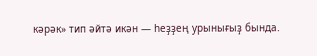кәрәк» тип әйтә икән — һеҙҙең урынығыҙ бында.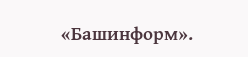«Башинформ».